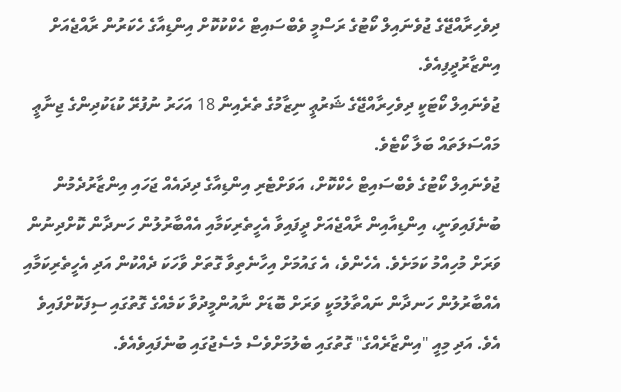ދިވެހިރާއްޖޭގެ ޖުވެނައިލް ކޯޓުގެ ރަސްމީ ވެބްސައިޓް ހެކްކުކޮށް އިންޑިއާގެ ހެކަރުން ރާއްޖެއަށް އިންޒާރުދީފިއެވެ.
ޖުވެނައިލް ކޯޓަކީ ދިވެހިރާއްޖޭގެ ޝަރުޢީ ނިޒާމުގެ ތެރެއިން 18 އަހަރު ނުފުރޭ ކުޑަކުދިންގެ ޖިނާޢީ މައްސަލަތައް ބަލާ ކޯޓެވެ.
ޖުވެނައިލް ކޯޓުގެ ވެބްސައިޓް ހެކްކޮށް، އަވަށްޓެރި އިންޑިއާގެ ދިދައެއް ޖަހައި އިންޒާރުދެމުން ބުނެފައިވަނީ، އިންޑިއާއިން ރާއްޖެއަށް ދީފައިވާ އެހީތެރިކަމާއި އެއްބާރުލުން ހަނދާން ކޮށްދިނުން ވަރަށް މުހިއްމު ކަމަށެވެ. އެހެންވެ، އެ ގައުމަށް އިހާނެތިވާ ގޮތަށް ވާހަކަ ދެއްކުން އަދި އެހީތެރިކަމާއި އެއްބާރުލުން ހަނދާން ނައްތާލުމަކީ ވަރަށް ބޮޑަށް ނާއުންމީދުވާ ކަމެއްގެ ގޮތުގައި ސިފަކޮށްފައިވެ އެވެ. އަދި މިއީ "އިންޒާރެއްގެ" ގޮތުގައި ބެލުމަށްވެސް މެސެޖުގައި ބުނެފައިވެއެވެ.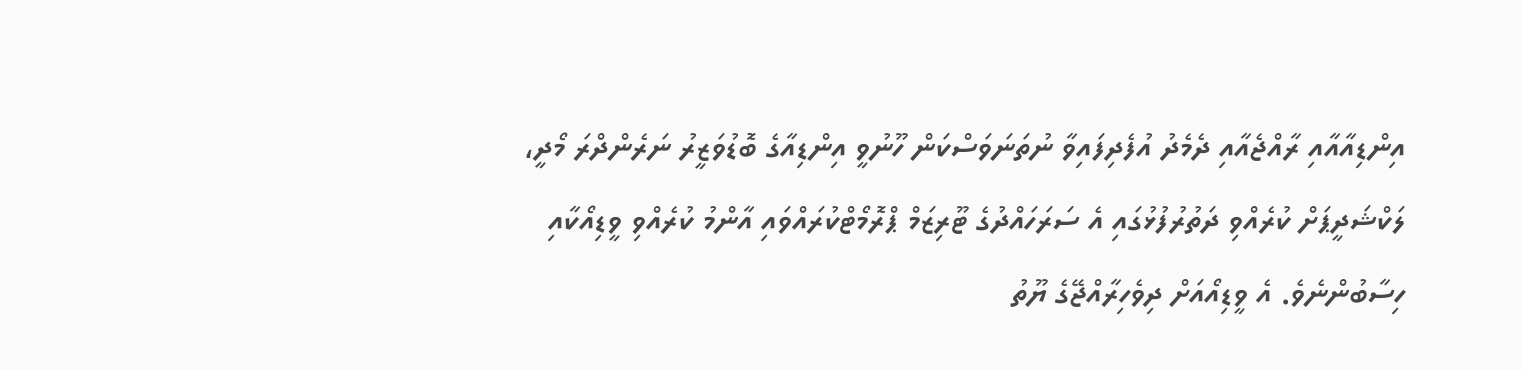އިންޑިއާއާއި ރާއްޖެއާއި ދެމެދު އުފެދިފައިވާ ނުތަނަވަސްކަން ހޫނުވީ އިންޑިއާގެ ބޮޑުވަޒީރު ނަރެންދްރަ މޯދީ، ލަކްޝަދީޕަށް ކުރެއްވި ދަތުރުފުޅުގައި އެ ސަރަހައްދުގެ ޓޫރިޒަމް ޕްރޮމޯޓްކުރައްވައި އާންމު ކުރެއްވި ވީޑިއޯކާއި ހިސާބުންނެވެ. އެ ވީޑިއޯއަށް ދިވެހިރާއްޖޭގެ ޔޫތު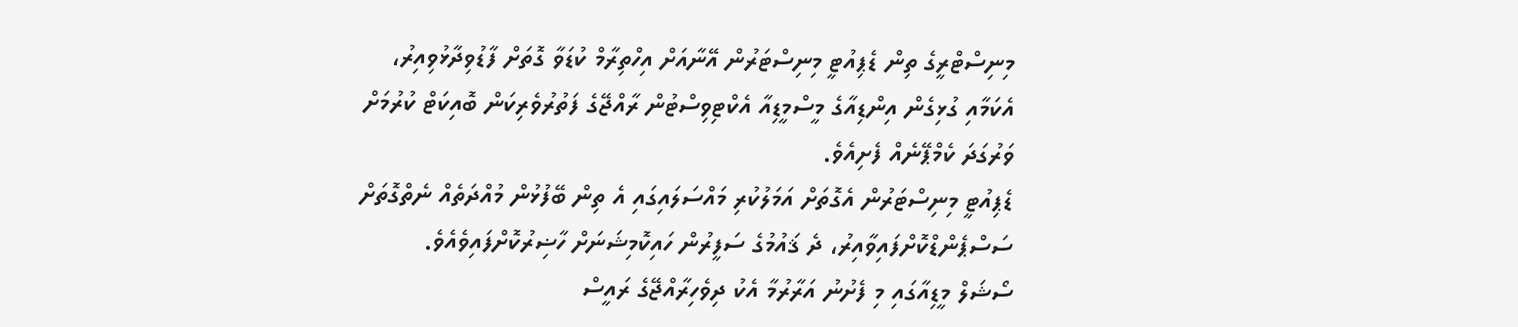މިނިސްޓްރީގެ ތިން ޑެޕިއުޓީ މިނިސްޓަރުން އޭނާއަށް އިހްތިރާމް ކުޑަވާ ގޮތަށް ފާޑުވިދާޅުވިއިރު، އެކަމާއި ގުޅިގެން އިންޑިއާގެ މީސްމީޑިއާ އެކްޓިވިސްޓުން ރާއްޖޭގެ ފަތުރުވެރިކަން ބޮއިކަޓް ކުރުމަށް ވަރުގަދަ ކެމްޕޭނެއް ފެށިއެވެ.
ޑެޕިއުޓީ މިނިސްޓަރުން އެގޮތަށް އަމަލުކުރި މައްސަލައިގައި އެ ތިން ބޭފުޅުން މުއްދަތެއް ނެތްގޮތަށް ސަސްޕެންޑްކޮށްފައިވާއިރު، ދެ ޤައުމުގެ ސަފީރުން ހައިކޮމިޝަނަށް ހާޟިރުކޮށްފައިވެއެވެ.
ސޯޝަލް މީޑިއާގައި މި ފެށުނު އަރާރުމާ އެކު ދިވެހިރާއްޖޭގެ ރައީސް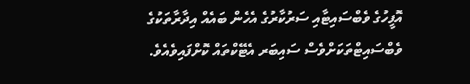އޮފީހުގެ ވެބްސައިޓާއި ސަރުކާރުގެ އެހެން ބައެއް އިދާރާތަކުގެ ވެބްސައިޓްތަކަށްވެސް ސައިބަރ އެޓޭކްތައް ކޮށްފައިވެއެވެ.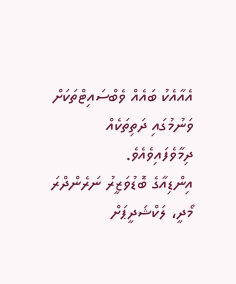އެއާއެކު ބައެއް ވެބްސައިޓްތަކަށް ވަނުމުގައި ދަތިތަކެއް ދިމާވެފައިވެއެވެ.
އިންޑިއާގެ ބޮޑުވަޒީރު ނަރެންދްރަ މޯދީ، ލަކްޝަދީޕަށް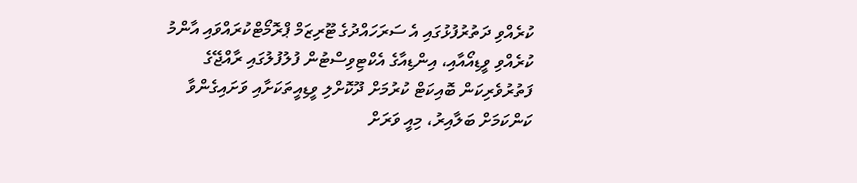ކުރެއްވި ދަތުރުފުޅުގައި އެ ސަރަހައްދުގެ ޓޫރިޒަމް ޕްރޮމޯޓްކުރައްވައި އާންމު ކުރެއްވި ވީޑިއޯއާއި، އިންޑިއާގެ އެކްޓިވިސްޓުން ފުލުފުލުގައި ރާއްޖޭގެ ފަތުރުވެރިކަން ބޮއިކަޓް ކުރުމަށް ދޫކޮށްލި ވީޑިއީތަކަށާއި ވަށައިގެންވާ ކަންކަމަށް ބަލާއިރު، މިއީ ވަރަށް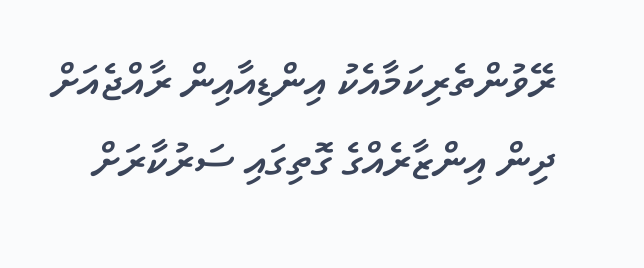ރޭވުންތެރިކަމާއެކު އިންޑިއާއިން ރާއްޖެއަށް ދިން އިންޒާރެއްގެ ގޮތިގައި ސަރުކާރަށް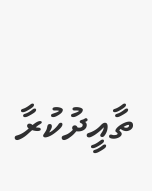ތާއީދުކުރާ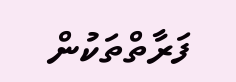ފަރާތްތަކުން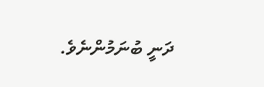ދަނީ ބުނަމުންނެވެ.